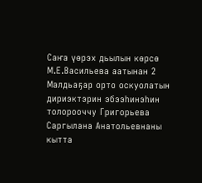Саҥа үөрэх дьылын көрсө М.Е.Васильева аатынан 2 Малдьаҕар орто оскуолатын дириэктэрин эбээһинэһин толорооччу Григорьева Саргылана Анатольевнаны кытта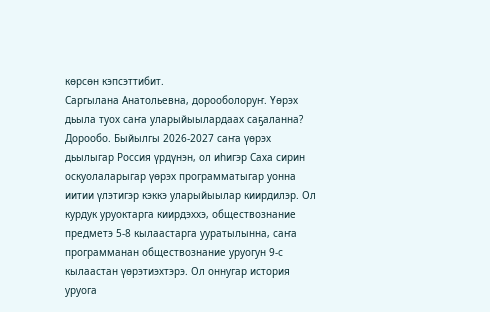көрсөн кэпсэттибит.
Саргылана Анатольевна, дорооболоруҥ. Үөрэх дьыла туох саҥа уларыйыылардаах саҕаланна?
Дорообо. Быйылгы 2026-2027 саҥа үөрэх дьылыгар Россия үрдүнэн, ол иһигэр Саха сирин оскуолаларыгар үөрэх программатыгар уонна иитии үлэтигэр кэккэ уларыйыылар киирдилэр. Ол курдук уруоктарга киирдэххэ, обществознание предметэ 5-8 кылаастарга ууратылынна, саҥа программанан обществознание уруогун 9-с кылаастан үөрэтиэхтэрэ. Ол оннугар история уруога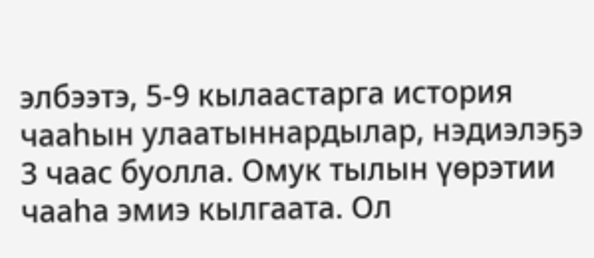элбээтэ, 5-9 кылаастарга история чааһын улаатыннардылар, нэдиэлэҕэ 3 чаас буолла. Омук тылын үөрэтии чааһа эмиэ кылгаата. Ол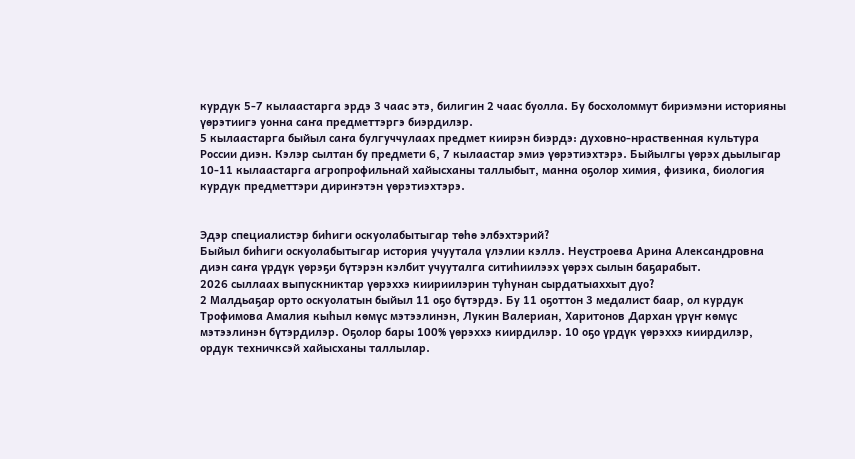курдук 5-7 кылаастарга эрдэ 3 чаас этэ, билигин 2 чаас буолла. Бу босхоломмут бириэмэни историяны үөрэтиигэ уонна саҥа предметтэргэ биэрдилэр.
5 кылаастарга быйыл саҥа булгуччулаах предмет киирэн биэрдэ: духовно-нраственная культура России диэн. Кэлэр сылтан бу предмети 6, 7 кылаастар эмиэ үөрэтиэхтэрэ. Быйылгы үөрэх дьылыгар 10-11 кылаастарга агропрофильнай хайысханы таллыбыт, манна оҕолор химия, физика, биология курдук предметтэри дириҥэтэн үөрэтиэхтэрэ.


Эдэр специалистэр биһиги оскуолабытыгар төһө элбэхтэрий?
Быйыл биһиги оскуолабытыгар история учуутала үлэлии кэллэ. Неустроева Арина Александровна диэн саҥа үрдүк үөрэҕи бүтэрэн кэлбит учууталга ситиһиилээх үөрэх сылын баҕарабыт.
2026 сыллаах выпускниктар үөрэххэ киириилэрин туһунан сырдатыаххыт дуо?
2 Малдьаҕар орто оскуолатын быйыл 11 оҕо бүтэрдэ. Бу 11 оҕоттон 3 медалист баар, ол курдук Трофимова Амалия кыһыл көмүс мэтээлинэн, Лукин Валериан, Харитонов Дархан үрүҥ көмүс мэтээлинэн бүтэрдилэр. Оҕолор бары 100% үөрэххэ киирдилэр. 10 оҕо үрдүк үөрэххэ киирдилэр, ордук техничксэй хайысханы таллылар.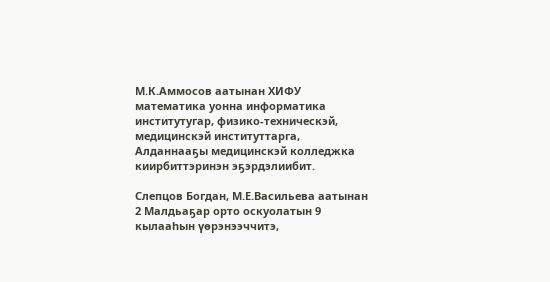М.К.Аммосов аатынан ХИФУ математика уонна информатика институтугар, физико-техническэй, медицинскэй институттарга, Алданнааҕы медицинскэй колледжка киирбиттэринэн эҕэрдэлиибит.

Слепцов Богдан, М.Е.Васильева аатынан 2 Малдьаҕар орто оскуолатын 9 кылааһын үөрэнээччитэ,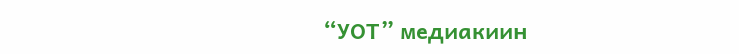“УОТ” медиакиин